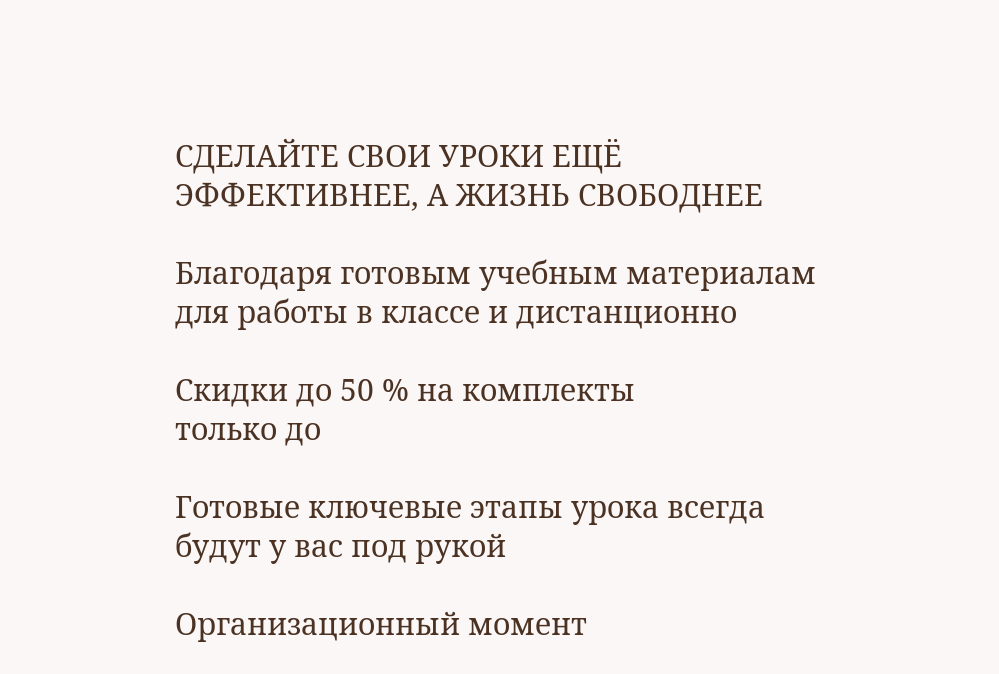СДЕЛАЙТЕ СВОИ УРОКИ ЕЩЁ ЭФФЕКТИВНЕЕ, А ЖИЗНЬ СВОБОДНЕЕ

Благодаря готовым учебным материалам для работы в классе и дистанционно

Скидки до 50 % на комплекты
только до

Готовые ключевые этапы урока всегда будут у вас под рукой

Организационный момент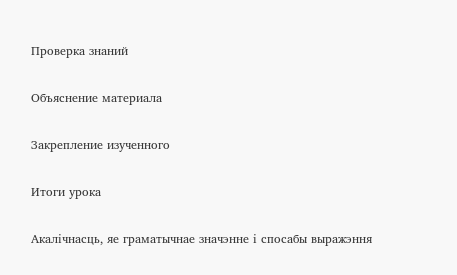Проверка знаний

Объяснение материала

Закрепление изученного

Итоги урока

Акалічнасць, яе граматычнае значэнне і спосабы выражэння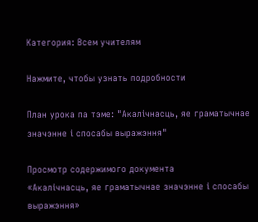Категория: Всем учителям

Нажмите, чтобы узнать подробности

План урока па тэме: "Акалічнасць, яе граматычнае значэнне і спосабы выражэння"

Просмотр содержимого документа
«Акалічнасць, яе граматычнае значэнне і спосабы выражэння»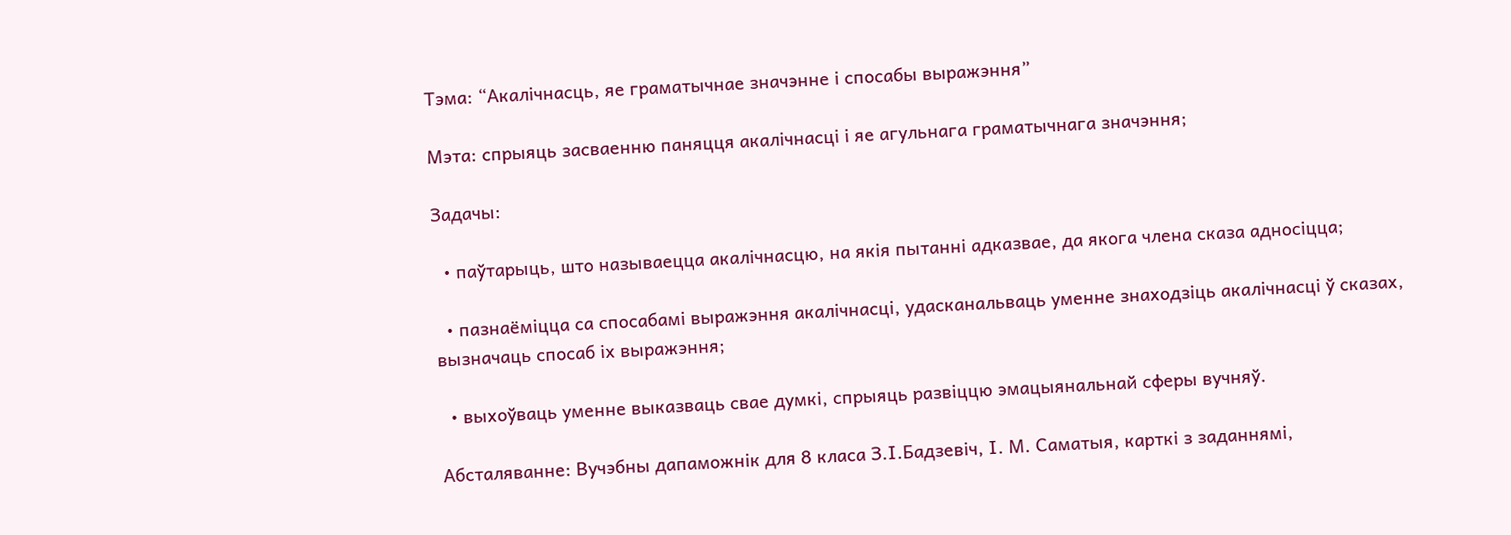Тэма: “Акалічнасць, яе граматычнае значэнне і спосабы выражэння”

Мэта: спрыяць засваенню паняцця акалічнасці і яе агульнага граматычнага значэння;

Задачы:

  • паўтарыць, што называецца акалічнасцю, на якія пытанні адказвае, да якога члена сказа адносіцца;

  • пазнаёміцца са спосабамі выражэння акалічнасці, удасканальваць уменне знаходзіць акалічнасці ў сказах, вызначаць спосаб іх выражэння;

  • выхоўваць уменне выказваць свае думкі, спрыяць развіццю эмацыянальнай сферы вучняў.

Абсталяванне: Вучэбны дапаможнік для 8 класа З.І.Бадзевіч, І. М. Саматыя, карткі з заданнямі,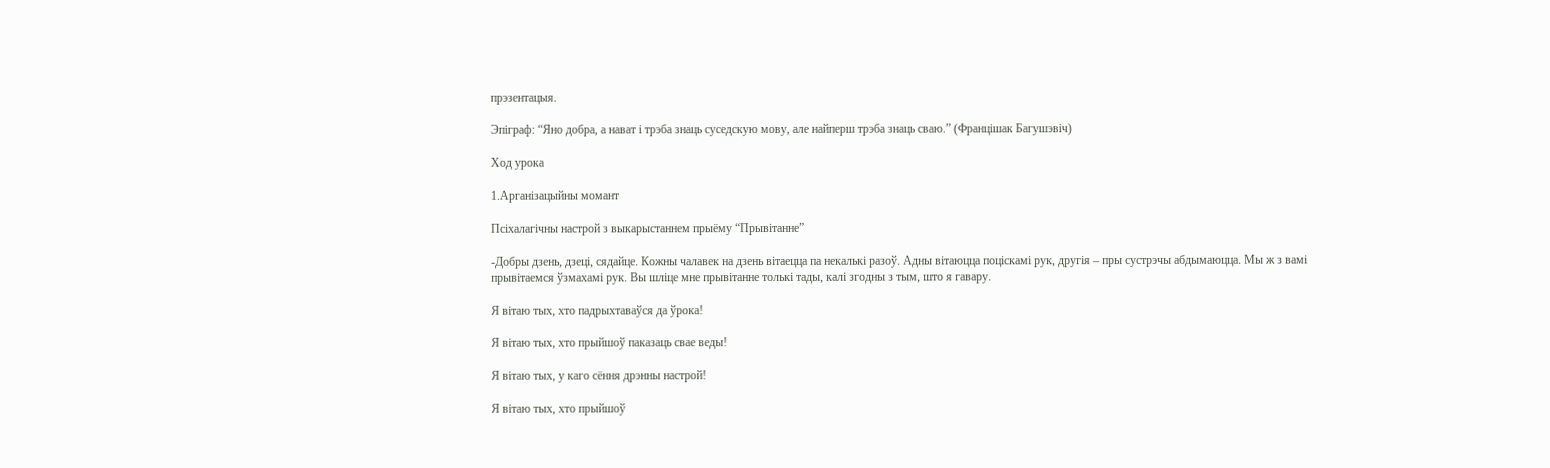прэзентацыя.

Эпіграф: “Яно добра, а нават і трэба знаць суседскую мову, але найперш трэба знаць сваю.” (Францішак Багушэвіч)

Ход урока

1.Арганізацыйны момант

Псіхалагічны настрой з выкарыстаннем прыёму “Прывітанне”

-Добры дзень, дзеці, сядайце. Кожны чалавек на дзень вітаецца па некалькі разоў. Адны вітаюцца поціскамі рук, другія – пры сустрэчы абдымаюцца. Мы ж з вамі прывітаемся ўзмахамі рук. Вы шліце мне прывітанне толькі тады, калі згодны з тым, што я гавару.

Я вітаю тых, хто падрыхтаваўся да ўрока!

Я вітаю тых, хто прыйшоў паказаць свае веды!

Я вітаю тых, у каго сёння дрэнны настрой!

Я вітаю тых, хто прыйшоў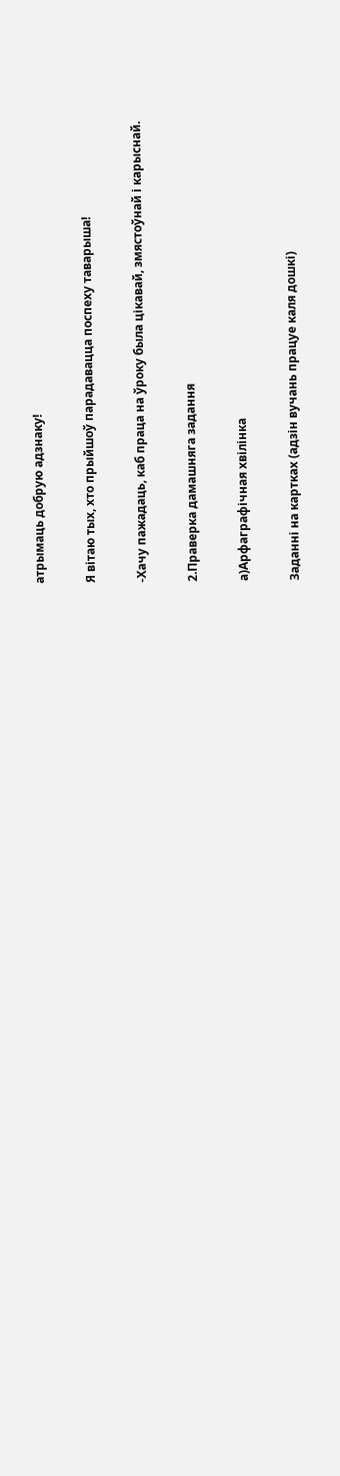атрымаць добрую адзнаку!

Я вітаю тых, хто прыйшоў парадавацца поспеху таварыша!

-Хачу пажадаць, каб праца на ўроку была цікавай, змястоўнай і карыснай.

2.Праверка дамашняга задання

а)Арфаграфічная хвілінка

Заданні на картках (адзін вучань працуе каля дошкі)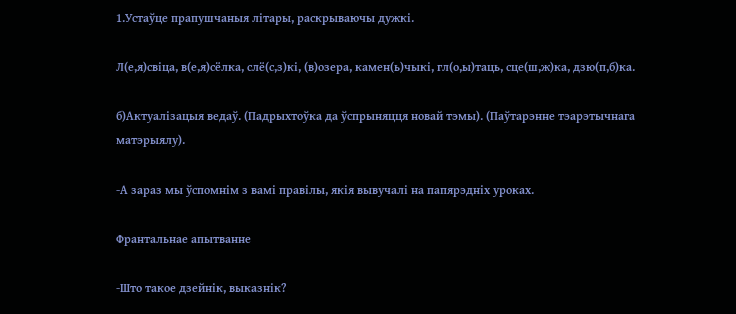1.Устаўце прапушчаныя літары, раскрываючы дужкі.

Л(е,я)свіца, в(е,я)сёлка, слё(с,з)кі, (в)озера, камен(ь)чыкі, гл(о,ы)таць, сце(ш,ж)ка, дзю(п,б)ка.

б)Актуалізацыя ведаў. (Падрыхтоўка да ўспрыняцця новай тэмы). (Паўтарэнне тэарэтычнага матэрыялу).

-А зараз мы ўспомнім з вамі правілы, якія вывучалі на папярэдніх уроках.

Франтальнае апытванне

-Што такое дзейнік, выказнік?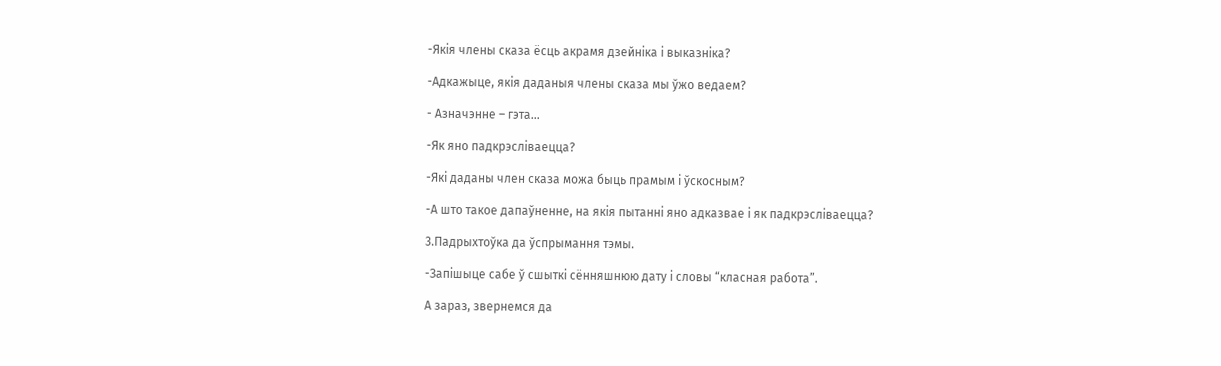-Якія члены сказа ёсць акрамя дзейніка і выказніка?

-Адкажыце, якія даданыя члены сказа мы ўжо ведаем?

- Азначэнне – гэта…

-Як яно падкрэсліваецца?

-Які даданы член сказа можа быць прамым і ўскосным?

-А што такое дапаўненне, на якія пытанні яно адказвае і як падкрэсліваецца?

3.Падрыхтоўка да ўспрымання тэмы.

-Запішыце сабе ў сшыткі сённяшнюю дату і словы “класная работа”.

А зараз, звернемся да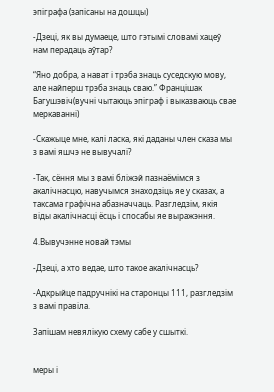эпіграфа (запісаны на дошцы)

-Дзеці, як вы думаеце, што гэтымі словамі хацеў нам перадаць аўтар?

“Яно добра, а нават і трэба знаць суседскую мову, але найперш трэба знаць сваю.” Францішак Багушэвіч(вучні чытаюць эпіграф і выказваюць свае меркаванні)

-Скажыце мне, калі ласка, які даданы член сказа мы з вамі яшчэ не вывучалі?

-Так, сёння мы з вамі бліжэй пазнаёмімся з акалічнасцю, навучымся знаходзіць яе у сказах, а таксама графічна абазначчаць. Разгледзім, якія віды акалічнасці ёсць і спосабы яе выражэння.

4.Вывучэнне новай тэмы

-Дзеці, а хто ведае, што такое акалічнасць?

-Адкрыйце падручнікі на старонцы 111, разгледзім з вамі правіла.

Запішам невялікую схему сабе у сшыткі.


меры і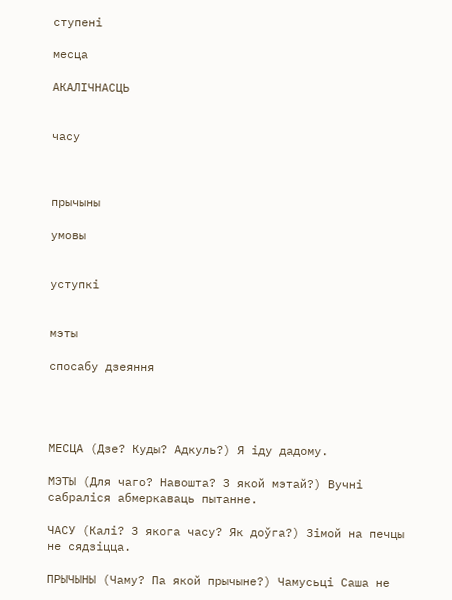ступені

месца

АКАЛІЧНАСЦЬ


часу



прычыны

умовы


уступкі


мэты

спосабу дзеяння




МЕСЦА (Дзе? Куды? Адкуль?) Я іду дадому.

МЭТЫ (Для чаго? Навошта? З якой мэтай?) Вучні сабраліся абмеркаваць пытанне.

ЧАСУ (Калі? З якога часу? Як доўга?) Зімой на печцы не сядзіцца.

ПРЫЧЫНЫ (Чаму? Па якой прычыне?) Чамусьці Саша не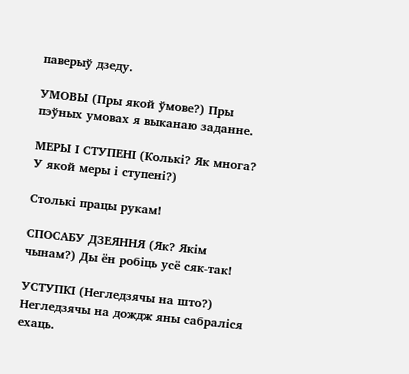паверыў дзеду.

УМОВЫ (Пры якой ўмове?) Пры пэўных умовах я выканаю заданне.

МЕРЫ І СТУПЕНІ (Колькі? Як многа? У якой меры і ступені?)

Столькі працы рукам!

СПОСАБУ ДЗЕЯННЯ (Як? Якім чынам?) Ды ён робіць усё сяк-так!

УСТУПКІ (Негледзячы на што?) Негледзячы на дождж яны сабраліся ехаць.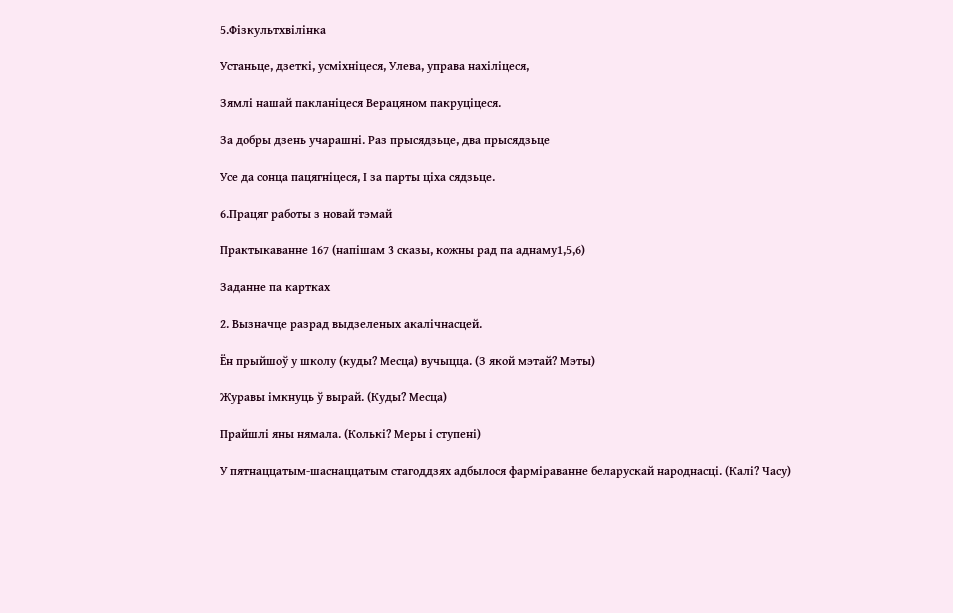5.Фізкультхвілінка

Устаньце, дзеткі, усміхніцеся, Улева, управа нахіліцеся,

Зямлі нашай пакланіцеся Верацяном пакруціцеся.

За добры дзень учарашні. Раз прысядзьце, два прысядзьце

Усе да сонца пацягніцеся, І за парты ціха сядзьце.

6.Працяг работы з новай тэмай

Практыкаванне 167 (напішам 3 сказы, кожны рад па аднаму1,5,6)

Заданне па картках

2. Вызначце разрад выдзеленых акалічнасцей.

Ён прыйшоў у школу (куды? Месца) вучыцца. (З якой мэтай? Мэты)

Журавы імкнуць ў вырай. (Куды? Месца)

Прайшлі яны нямала. (Колькі? Меры і ступені)

У пятнаццатым-шаснаццатым стагоддзях адбылося фарміраванне беларускай народнасці. (Калі? Часу)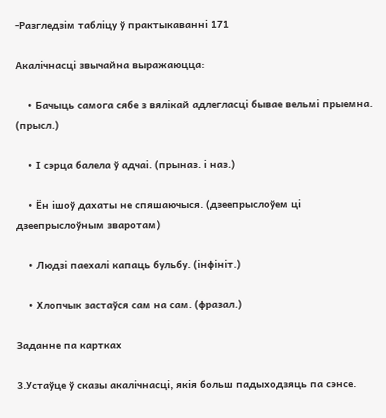-Разгледзім табліцу ў практыкаванні 171

Акалічнасці звычайна выражаюцца:

    • Бачыць самога сябе з вялікай адлегласці бывае вельмі прыемна. (прысл.)

    • І сэрца балела ў адчаі. (прыназ. і наз.)

    • Ён ішоў дахаты не спяшаючыся. (дзеепрыслоўем ці дзеепрыслоўным зваротам)

    • Людзі паехалі капаць бульбу. (інфініт.)

    • Хлопчык застаўся сам на сам. (фразал.)

Заданне па картках

3.Устаўце ў сказы акалічнасці, якія больш падыходзяць па сэнсе.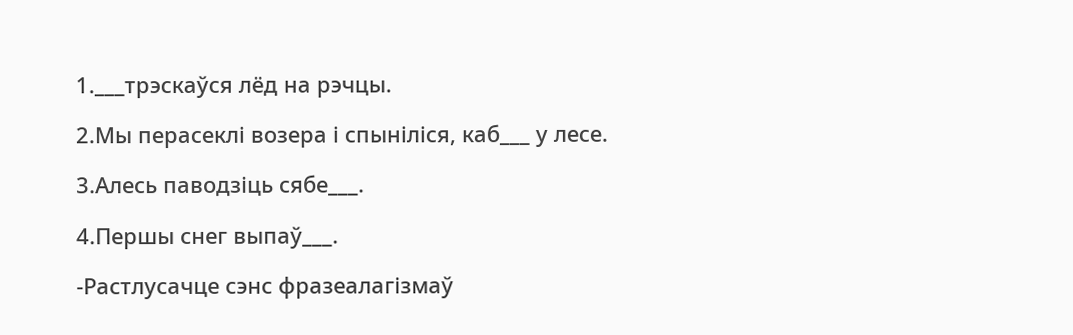1.___трэскаўся лёд на рэчцы.

2.Мы перасеклі возера і спыніліся, каб___ у лесе.

3.Алесь паводзіць сябе___.

4.Першы снег выпаў___.

-Растлусачце сэнс фразеалагізмаў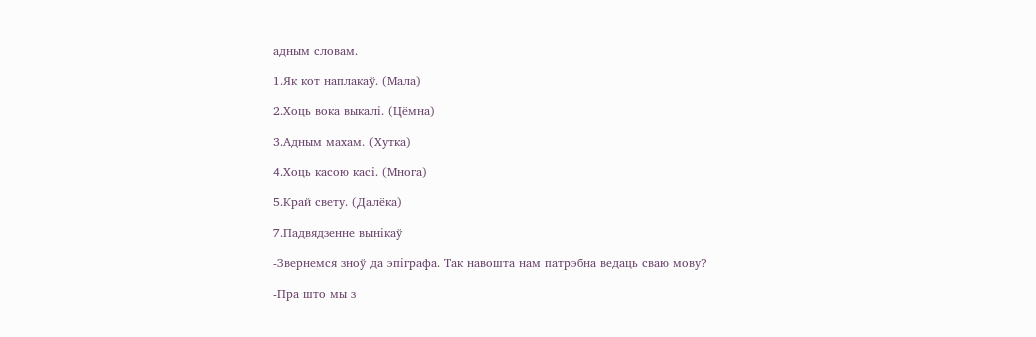адным словам.

1.Як кот наплакаў. (Мала)

2.Хоць вока выкалі. (Цёмна)

3.Адным махам. (Хутка)

4.Хоць касою касі. (Многа)

5.Край свету. (Далёка)

7.Падвядзенне вынікаў

-Звернемся зноў да эпіграфа. Так навошта нам патрэбна ведаць сваю мову?

-Пра што мы з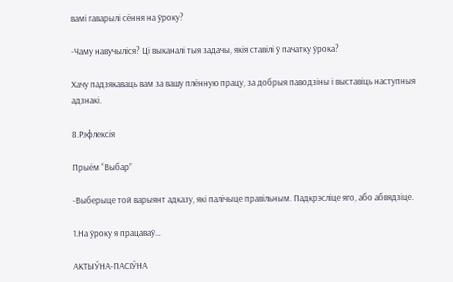вамі гаварылі сёння на ўроку?

-Чаму навучыліся? Ці выканалі тыя задачы, якія ставілі ў пачатку ўрока?

Хачу падзякаваць вам за вашу плённую працу, за добрыя паводзіны і выставіць наступныя адзнакі.

8.Рэфлексія

Прыём “Выбар”

-Выберыце той варыянт адказу, які палічыце правільным. Падкрэсліце яго, або абвядзіце.

1.На ўроку я працаваў…

АКТЫЎНА-ПАСІЎНА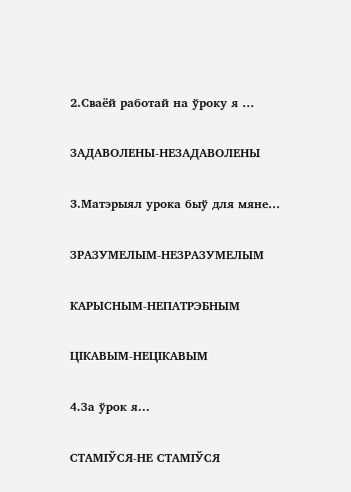2.Сваёй работай на ўроку я …

ЗАДАВОЛЕНЫ-НЕЗАДАВОЛЕНЫ

3.Матэрыял урока быў для мяне…

ЗРАЗУМЕЛЫМ-НЕЗРАЗУМЕЛЫМ

КАРЫСНЫМ-НЕПАТРЭБНЫМ

ЦІКАВЫМ-НЕЦІКАВЫМ

4.За ўрок я…

СТАМІЎСЯ-НЕ СТАМІЎСЯ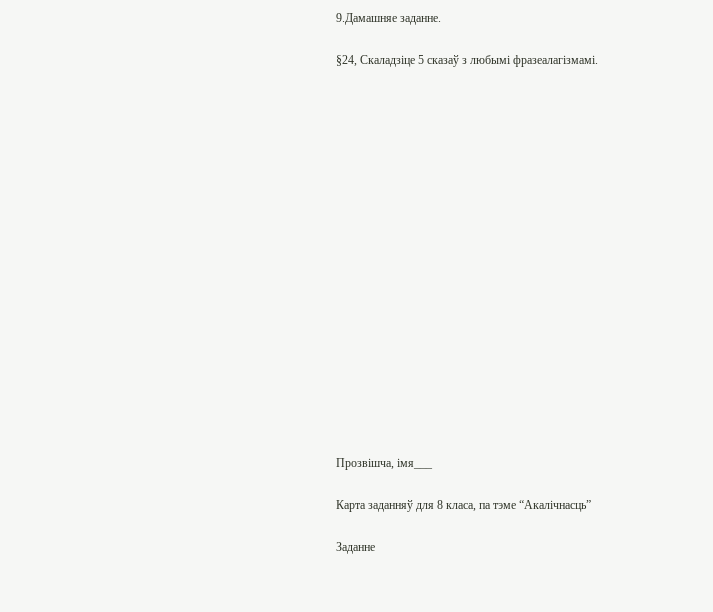9.Дамашняе заданне.

§24, Скаладзіце 5 сказаў з любымі фразеалагізмамі.


















Прозвішча, імя___

Карта заданняў для 8 класа, па тэме “Акалічнасць”

Заданне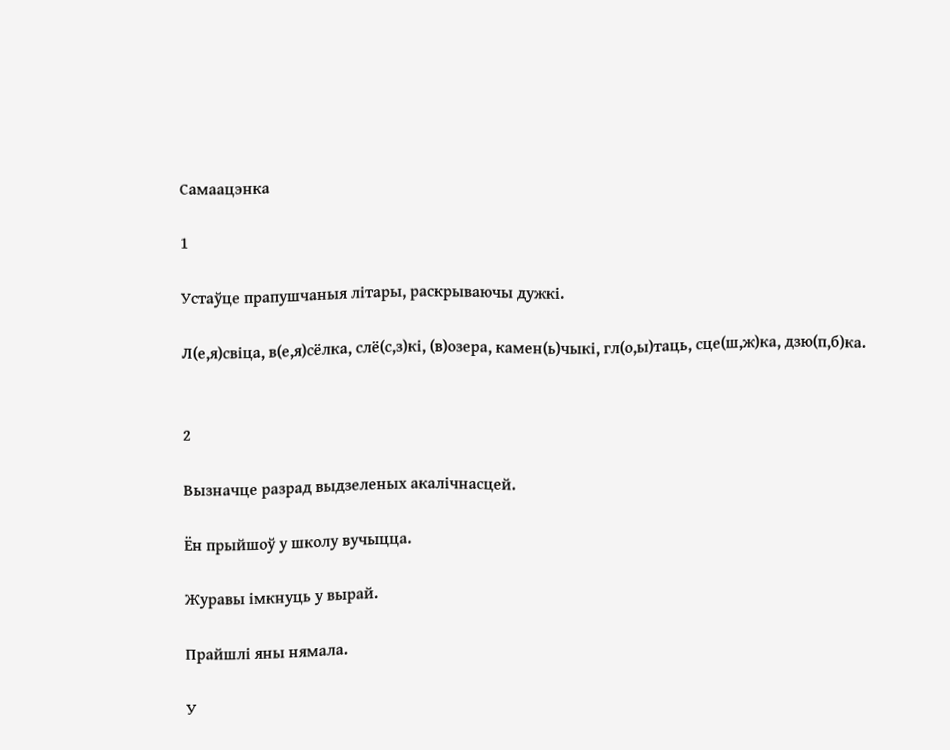Самаацэнка

1

Устаўце прапушчаныя літары, раскрываючы дужкі.

Л(е,я)свіца, в(е,я)сёлка, слё(с,з)кі, (в)озера, камен(ь)чыкі, гл(о,ы)таць, сце(ш,ж)ка, дзю(п,б)ка.


2

Вызначце разрад выдзеленых акалічнасцей.

Ён прыйшоў у школу вучыцца.

Журавы імкнуць у вырай.

Прайшлі яны нямала.

У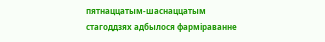пятнаццатым-шаснаццатым стагоддзях адбылося фарміраванне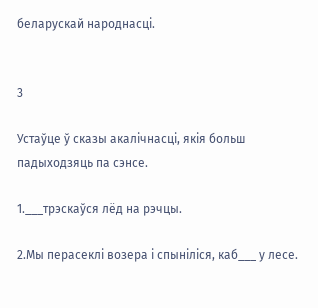беларускай народнасці.


3

Устаўце ў сказы акалічнасці, якія больш падыходзяць па сэнсе.

1.___трэскаўся лёд на рэчцы.

2.Мы перасеклі возера і спыніліся, каб___ у лесе.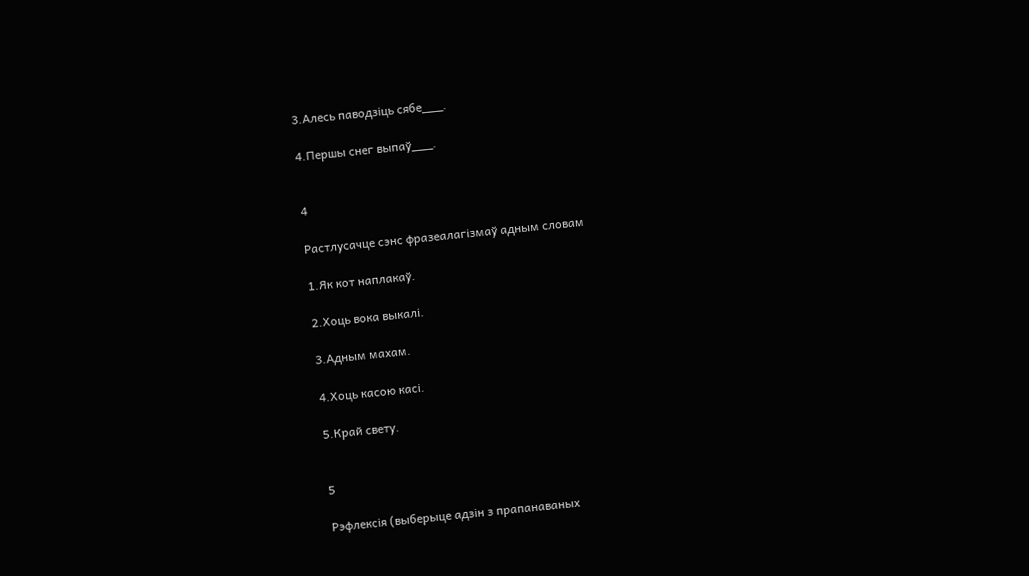3.Алесь паводзіць сябе___.

4.Першы снег выпаў___.


4

Растлусачце сэнс фразеалагізмаў адным словам

1.Як кот наплакаў.

2.Хоць вока выкалі.

3.Адным махам.

4.Хоць касою касі.

5.Край свету.


5

Рэфлексія (выберыце адзін з прапанаваных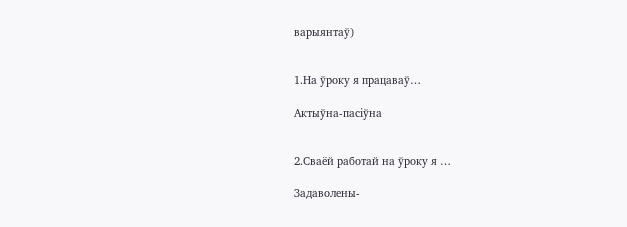варыянтаў)


1.На ўроку я працаваў…

Актыўна-пасіўна


2.Сваёй работай на ўроку я …

Задаволены-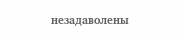незадаволены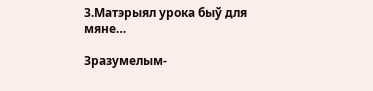3.Матэрыял урока быў для мяне…

Зразумелым-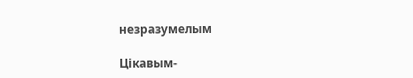незразумелым

Цікавым-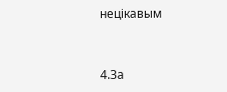нецікавым


4.За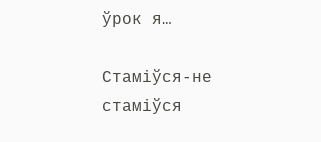ўрок я…

Стаміўся-не стаміўся